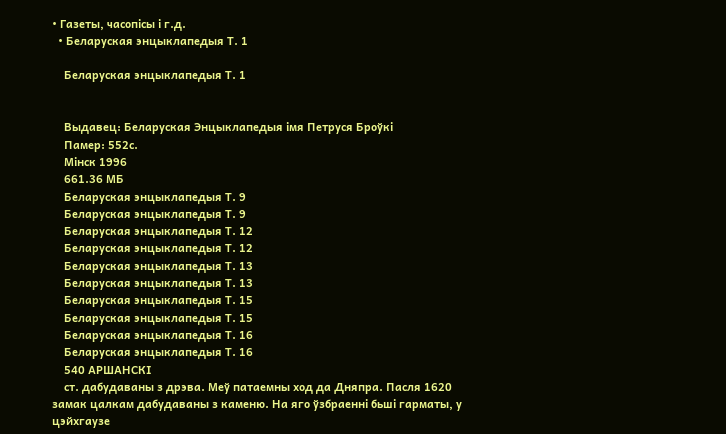• Газеты, часопісы і г.д.
  • Беларуская энцыклапедыя Т. 1

    Беларуская энцыклапедыя Т. 1


    Выдавец: Беларуская Энцыклапедыя імя Петруся Броўкі
    Памер: 552с.
    Мінск 1996
    661.36 МБ
    Беларуская энцыклапедыя Т. 9
    Беларуская энцыклапедыя Т. 9
    Беларуская энцыклапедыя Т. 12
    Беларуская энцыклапедыя Т. 12
    Беларуская энцыклапедыя Т. 13
    Беларуская энцыклапедыя Т. 13
    Беларуская энцыклапедыя Т. 15
    Беларуская энцыклапедыя Т. 15
    Беларуская энцыклапедыя Т. 16
    Беларуская энцыклапедыя Т. 16
    540 АРШАНСКІ
    ст. дабудаваны з дрэва. Меў патаемны ход да Дняпра. Пасля 1620 замак цалкам дабудаваны з каменю. На яго ўзбраенні бьші гарматы, у цэйхгаузе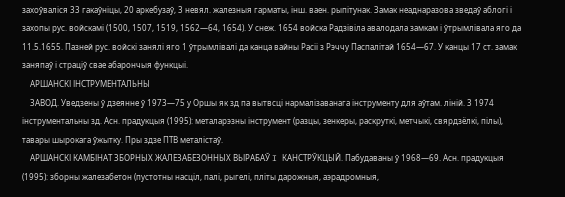захоўваліся 33 гакаўніцы, 20 аркебузаў, 3 невял. жалезныя гарматы, інш. ваен. рыпітунак. Замак неаднаразова зведаў аблогі і захопы рус. войскамі (1500, 1507, 1519, 1562—64, 1654). У снеж. 1654 войска Радзівіла авалодала замкам і ўтрымлівала яго да 11.5.1655. Пазней рус. войскі занялі яго 1 ўтрымлівалі да канца вайны Расіі з Рэччу Паспалітай 1654—67. У канцы 17 ст. замак заняпаў і страціў свае абарончыя функцыі.
    АРШАНСКІ ІНСТРУМЕНТАЛЬНЫ
    ЗАВОД. Уведзены ў дзеянне ў 1973—75 у Оршы як зд па вытвсці нармалізаванага інструменту для аўтам. ліній. 3 1974 інструментальны зд. Асн. прадукцыя (1995): металарэзны інструмент (разцы, зенкеры, раскруткі, метчыкі, свярдзёлкі, пілы), тавары шырокага ўжытку. Пры здзе ПТВ металістаў.
    АРШАНСКІ КАМБІНАТ ЗБОРНЫХ ЖАЛЕЗАБЕЗОННЫХ ВЬІРАБАЎ I КАНСТРЎКЦЫЙ. Пабудаваны ў 1968—69. Асн. прадукцыя (1995): зборны жалезабетон (пустотны насціл, палі, рыгелі, пліты дарожныя, аэрадромныя,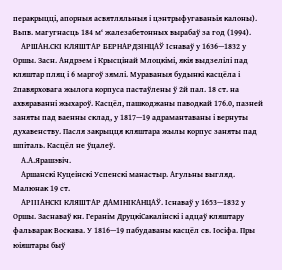перакрыцці, апорныя асвятляльныя і цэнтрыфугаваньія калоны). Вьпв. магугнасць 184 м‘ жалезабетонных вырабаў за год (1994).
    АРШАН.СКІ КЛЯШТАР БЕРНАРДЗІНЦАЎ Існаваў у 1636—1832 у Оршы. Засн. Андрэем і Крысцінай Млоцкімі, якія выдзелілі пад кляштар пляц і 6 маргоў зямлі. Мураваныя будынкі касцёла і 2павярховага жылога корпуса пастаўлены ў 2й пал. 18 ст. на ахвяраванні жыхароў. Касцёл, пашкоджаны паводкай 176.0, пазней заняты пад ваенны склад, у 1817—19 адрамантаваны і вернуты духавенству. Пасля закрыцця кляштара жылы корпус заняты пад шпіталь. Касцёл не ўцалеў.
    А.А.Ярашэвіч.
    Аршанскі Куцеінскі Успенскі манастыр. Агульны выгляд. Малюнак 19 ст.
    АРІІІАНСКІ КЛЯШТАР ДАМІНІКАНЦАЎ. Існаваў у 1653—1832 у Оршы. Заснаваў кн. Геранім ДруцкіСакалінскі і адцаў кляштару фальварак Воскава. У 1816—19 пабудаваны касцёл св. Іосіфа. Пры юіяштары быў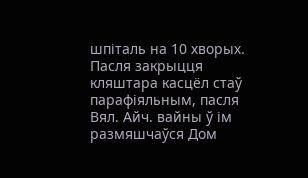шпіталь на 10 хворых. Пасля закрыцця кляштара касцёл стаў парафіяльным, пасля Вял. Айч. вайны ў ім размяшчаўся Дом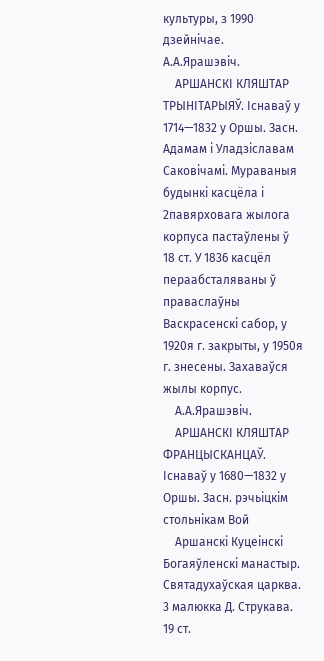культуры, з 1990 дзейнічае. А.А.Ярашэвіч.
    АРШАНСКІ КЛЯШТАР ТРЫНІТАРЫЯЎ. Існаваў у 1714—1832 у Оршы. Засн. Адамам і Уладзіславам Саковічамі. Мураваныя будынкі касцёла і 2павярховага жылога корпуса пастаўлены ў 18 ст. У 1836 касцёл пераабсталяваны ў праваслаўны Васкрасенскі сабор, у 1920я г. закрыты, у 1950я г. знесены. Захаваўся жылы корпус.
    А.А.Ярашэвіч.
    АРШАНСКІ КЛЯШТАР ФРАНЦЫСКАНЦАЎ. Існаваў у 1680—1832 у Оршы. Засн. рэчьіцкім стольнікам Вой
    Аршанскі Куцеінскі Богаяўленскі манастыр. Святадухаўская царква. 3 малюкка Д. Струкава. 19 ст.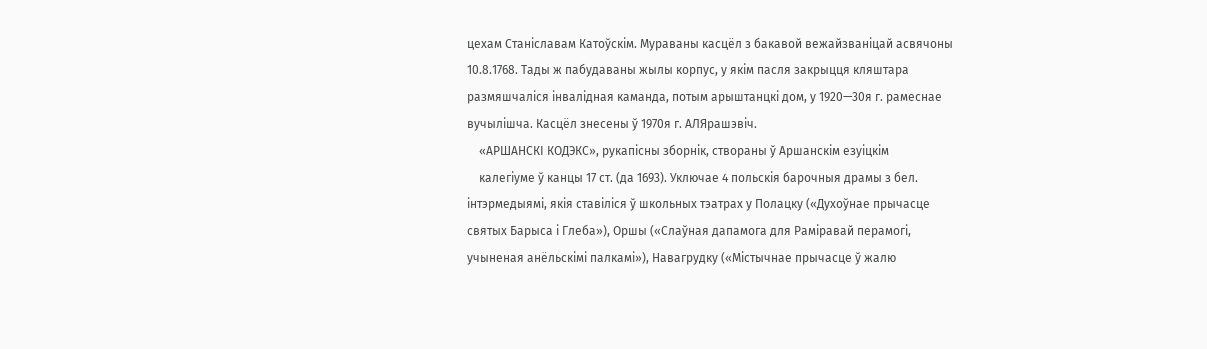цехам Станіславам Катоўскім. Мураваны касцёл з бакавой вежайзваніцай асвячоны 10.8.1768. Тады ж пабудаваны жылы корпус, у якім пасля закрыцця кляштара размяшчаліся інвалідная каманда, потым арыштанцкі дом, у 1920—30я г. рамеснае вучылішча. Касцёл знесены ў 1970я г. АЛЯрашэвіч.
    «АРШАНСКІ КОДЭКС», рукапісны зборнік, створаны ў Аршанскім езуіцкім
    калегіуме ў канцы 17 ст. (да 1693). Уключае 4 польскія барочныя драмы з бел. інтэрмедыямі, якія ставіліся ў школьных тэатрах у Полацку («Духоўнае прычасце святых Барыса і Глеба»), Оршы («Слаўная дапамога для Раміравай перамогі, учыненая анёльскімі палкамі»), Навагрудку («Містычнае прычасце ў жалю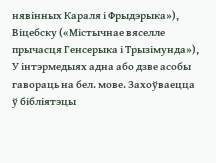нявінных Караля і Фрыдэрыка»), Віцебску («Містычнае вяселле прычасця Генсерыка і Трызімунда»), У інтэрмедыях адна або дзве асобы гавораць на бел. мове. Захоўваецца ў бібліятэцы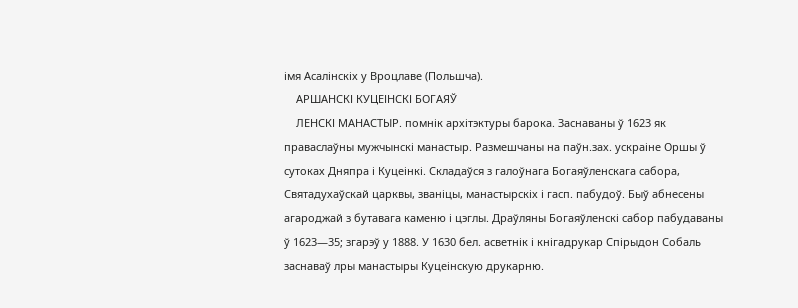імя Асалінскіх у Вроцлаве (Польшча).
    АРШАНСКІ КУЦЕІНСКІ БОГАЯЎ
    ЛЕНСКІ МАНАСТЫР. помнік архітэктуры барока. Заснаваны ў 1623 як праваслаўны мужчынскі манастыр. Размешчаны на паўн.зах. ускраіне Оршы ў сутоках Дняпра і Куцеінкі. Складаўся з галоўнага Богаяўленскага сабора, Святадухаўскай царквы, званіцы, манастырскіх і гасп. пабудоў. Быў абнесены агароджай з бутавага каменю і цэглы. Драўляны Богаяўленскі сабор пабудаваны ў 1623—35; згарэў у 1888. У 1630 бел. асветнік і кнігадрукар Спірыдон Собаль заснаваў лры манастыры Куцеінскую друкарню.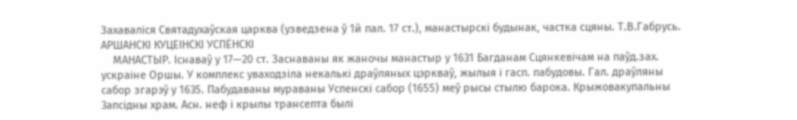Захаваліся Святадухаўская царква (узведзена ў 1й пал. 17 ст.), манастырскі будынак, частка сцяны. Т.В.Габрусь. АРШАНСКІ КУЦЕІНСКІ УСПЁНСКІ
    МАНАСТЫР. Існаваў у 17—20 ст. Заснаваны як жаночы манастыр у 1631 Багданам Сцянкевічам на паўд.зах. ускраіне Оршы. У комплекс уваходзіла некалькі драўляных цэркваў, жылыя і гасп. пабудовы. Гал. драўляны сабор згарэў у 1635. Пабудаваны мураваны Успенскі сабор (1655) меў рысы стылю барока. Крыжовакупальны 3апсідны храм. Асн. неф і крылы трансепта былі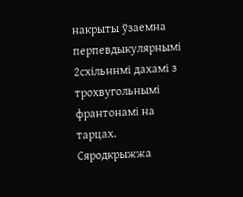накрыты ўзаемна перпевдыкулярнымі 2схільннмі дахамі з трохвугольнымі франтонамі на тарцах. Сяродкрыжжа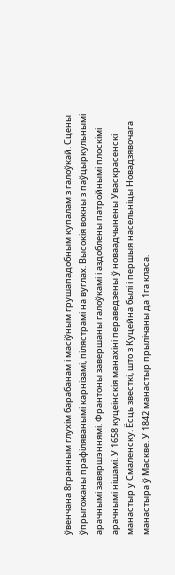ўвенчана 8гранным глухім барабанам і масіўным грушападобным купалам з галоўкай. Сцены ўпрыгожаны прафіляванымі карнізамі, пілястрамі на вуглах. Высокія вокны з паўцыркульнымі арачнымі завяршэннямі. Франтоны завершаны галоўкамі і аздоблены патройнымі плоскімі арачнымі нішамі. У 1658 куцеінскія манахіні пераведзены ў новаадчынены Уваскрасенскі манастыр у Смаленску. Ёсць звесткі, што з Куцейна былі і першыя насельніцы Новадзявочага манастыра ў Маскве. У 1842 манастыр прылічаны да 1га класа.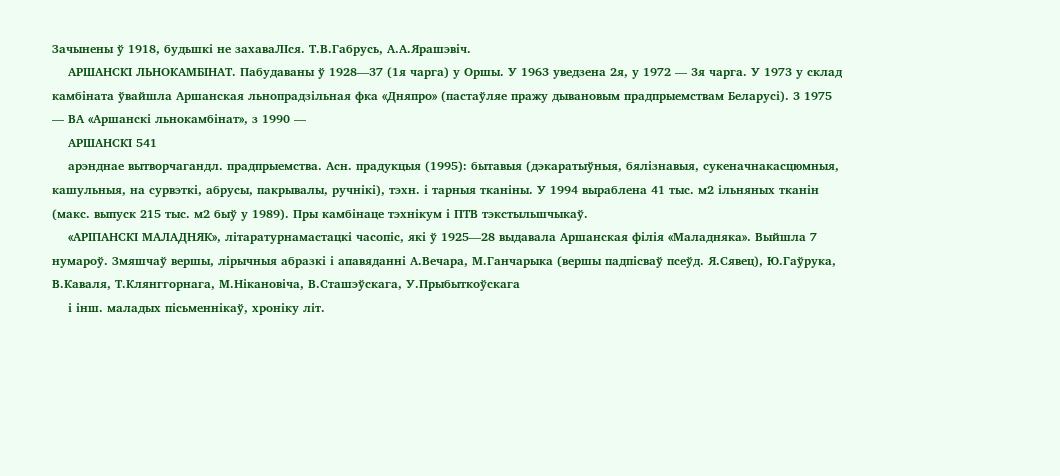Зачынены ў 1918, будьшкі не захаваЛІся. Т.В.Габрусь, А.А.Ярашэвіч.
    АРШАНСКІ ЛЬНОКАМБІНАТ. Пабудаваны ў 1928—37 (1я чарга) у Оршы. У 1963 уведзена 2я, у 1972 — 3я чарга. У 1973 у склад камбіната ўвайшла Аршанская льнопрадзільная фка «Дняпро» (пастаўляе пражу дывановым прадпрыемствам Беларусі). 3 1975 — ВА «Аршанскі льнокамбінат», з 1990 —
    АРШАНСКІ 541
    арэнднае вытворчагандл. прадпрыемства. Асн. прадукцыя (1995): бытавыя (дэкаратыўныя, бялізнавыя, сукеначнакасцюмныя, кашульныя, на сурвэткі, абрусы, пакрывалы, ручнікі), тэхн. і тарныя тканіны. У 1994 выраблена 41 тыс. м2 ільняных тканін (макс. выпуск 215 тыс. м2 быў у 1989). Пры камбінаце тэхнікум і ПТВ тэкстыльшчыкаў.
    «АРІПАНСКІ МАЛАДНЯК», літаратурнамастацкі часопіс, які ў 1925—28 выдавала Аршанская філія «Маладняка». Выйшла 7 нумароў. Змяшчаў вершы, лірычныя абразкі і апавяданні А.Вечара, М.Ганчарыка (вершы падпісваў псеўд. Я.Сявец), Ю.Гаўрука, В.Каваля, Т.Клянггорнага, М.Нікановіча, В.Сташэўскага, У.Прыбыткоўскага
    і інш. маладых пісьменнікаў, хроніку літ.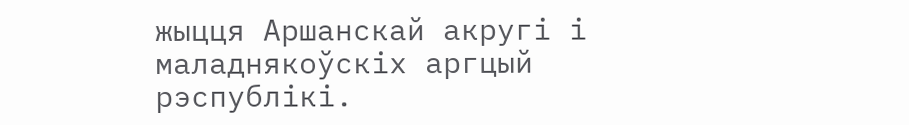жыцця Аршанскай акругі і маладнякоўскіх аргцый рэспублікі.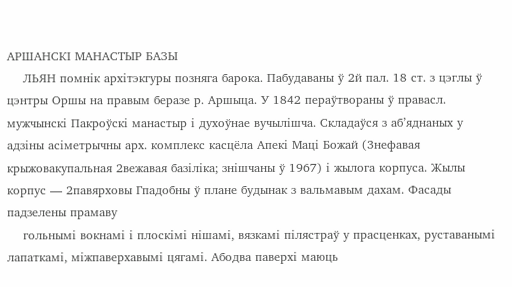АРШАНСКІ МАНАСТЫР БАЗЫ
    ЛЬЯН помнік архітэкгуры позняга барока. Пабудаваны ў 2й пал. 18 ст. з цэглы ў цэнтры Оршы на правым беразе р. Аршыца. У 1842 пераўтвораны ў правасл. мужчынскі Пакроўскі манастыр і духоўнае вучылішча. Складаўся з аб’яднаных у адзіны асіметрычны арх. комплекс касцёла Апекі Маці Божай (3нефавая крыжовакупальная 2вежавая базіліка; знішчаны ў 1967) і жылога корпуса. Жылы корпус — 2павярховы Гпадобны ў плане будынак з вальмавым дахам. Фасады падзелены прамаву
    гольнымі вокнамі і плоскімі нішамі, вязкамі пілястраў у прасценках, руставанымі лапаткамі, міжпаверхавымі цягамі. Абодва паверхі маюць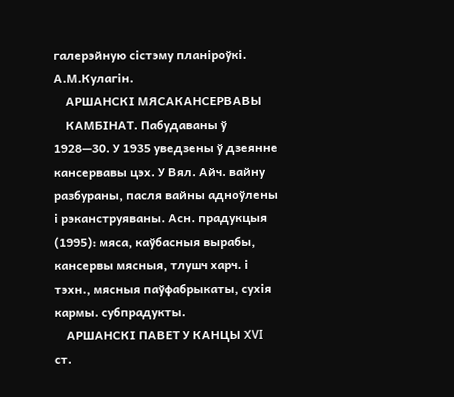галерэйную сістэму планіроўкі. А.М.Кулагін.
    АРШАНСКІ МЯСАКАНСЕРВАВЫ
    КАМБІНАТ. Пабудаваны ў 1928—30. У 1935 уведзены ў дзеянне кансервавы цэх. У Вял. Айч. вайну разбураны, пасля вайны адноўлены і рэканструяваны. Асн. прадукцыя (1995): мяса, каўбасныя вырабы, кансервы мясныя, тлушч харч. і тэхн., мясныя паўфабрыкаты, сухія кармы. субпрадукты.
    АРШАНСКІ ПАВЕТ У КАНЦЫ XVI ст.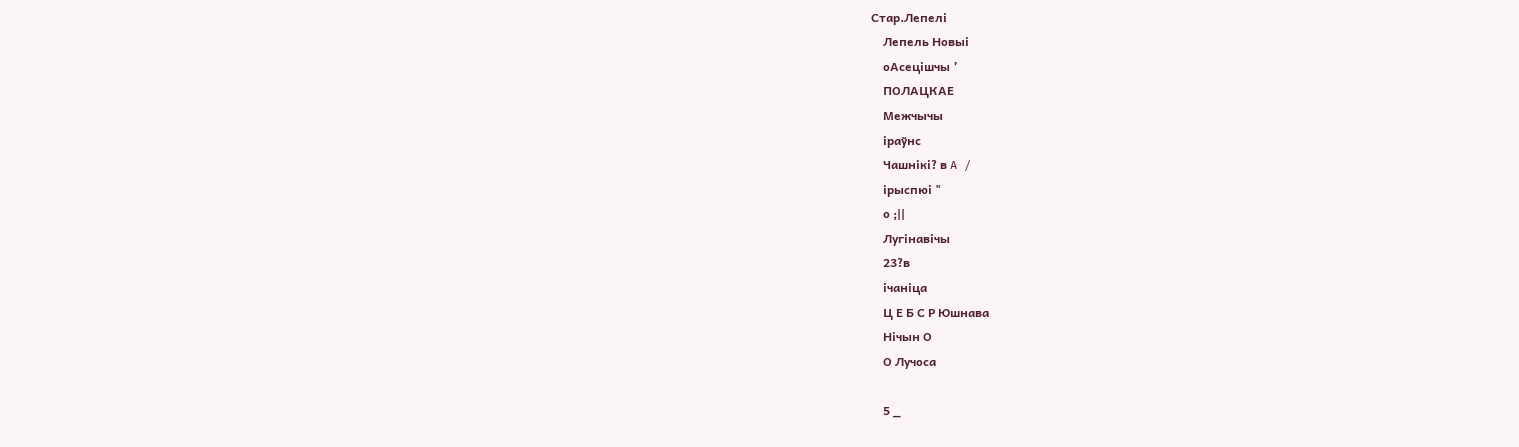Стар.Лепелі
    Лепель Новыі
    оАсецішчы ’
    ПОЛАЦКАЕ
    Межчычы
    іраўнс
    Чашнікі? в A /
    ірыспюі "
    о ;||
    Лугінавічы
    23?в
    ічаніца
    Ц Е Б С Р Юшнава
    Нічын О
    О Лучоса

    5 _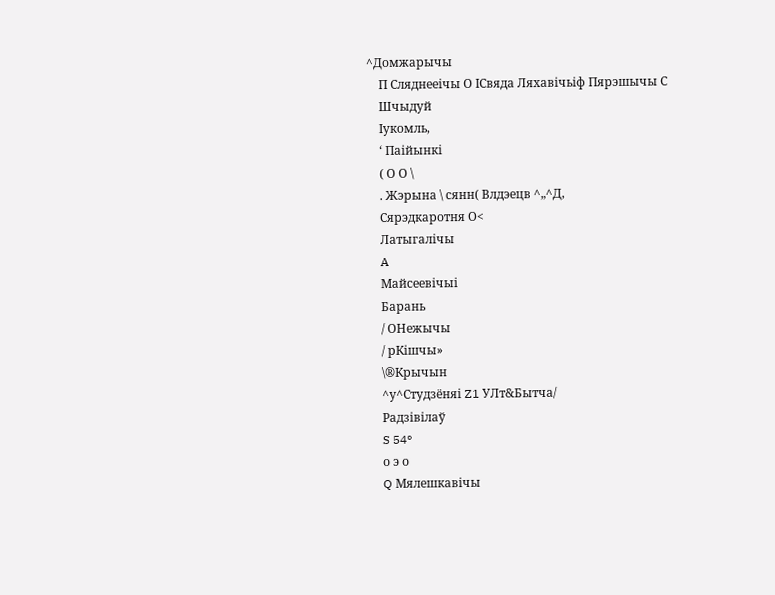^Домжарычы
    П Сляднееічы О ІСвяда Ляхавічьіф Пярэшычы С
    Шчыдуй
    Іукомль,
    ‘ Паійынкі
    ( О О \
    . Жэрына \ сянн( Влдэецв ^„^Д,
    Сярэдкаротня О<
    Латыгалічы
    A
    Майсеевічыі
    Барань
    / ОНежычы
    / рКішчы»
    \®Крычын
    ^у^Студзёняі Z1 УЛт&Бытча/
    Радзівілаў
    S 54°
    о э о
    Q Мялешкавічы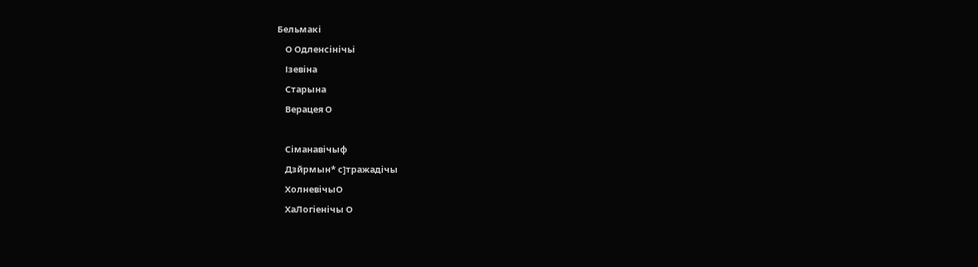Бельмакі
    О Одленсінічьі
    Ізевіна
    Старына
    Верацея О

    Сіманавічыф
    Дзйрмын* с]тражадічы
    ХолневічыО
    ХаЛогіенічы О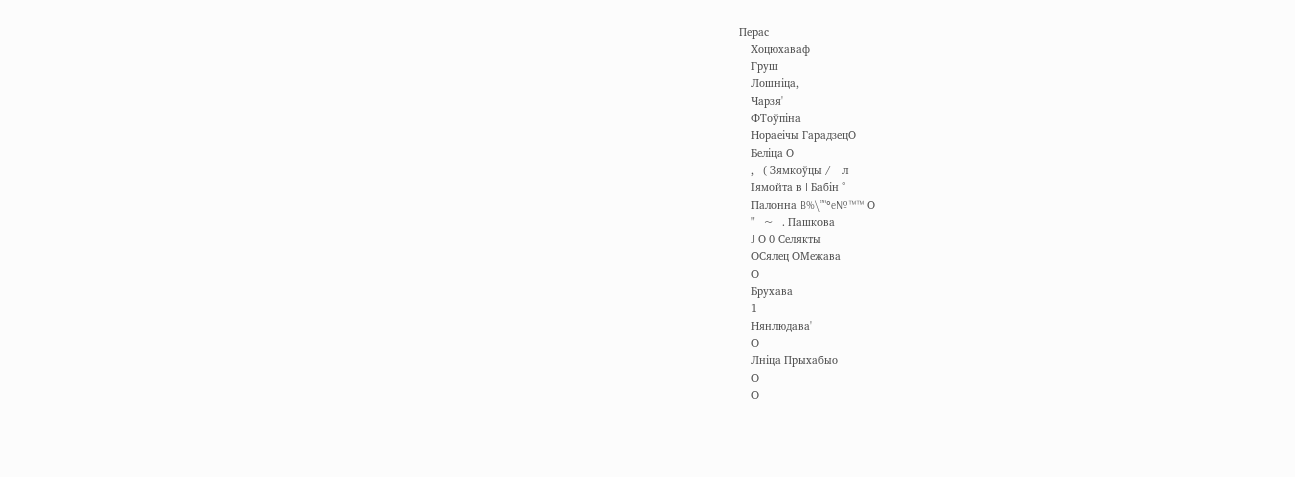Перас
    Хоцюхаваф
    Груш
    Лошніца,
    Чарзя'
    ФТоўпіна
    Нораеічы ГарадзецО
    Беліца О
    ,   ( Зямкоўцы /    л
    Іямойта в I Бабін °
    Палонна B%\”"°e№™™ О
    "   ~   . Пашкова
    J О 0 Селякты
    ОСялец ОМежава
    О
    Брухава
    1
    Нянлюдава'
    О
    Лніца Прыхабыо
    О
    О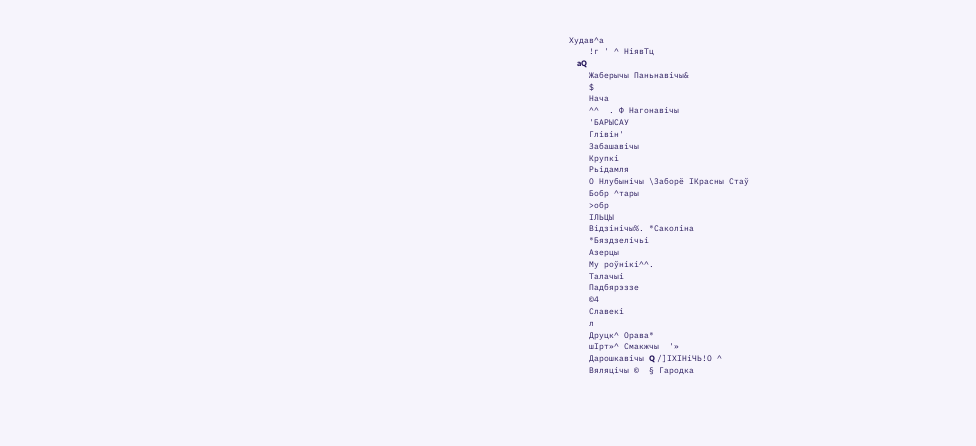Худав^а
    !г ' ^ НіявТц
    aQ
    Жаберычы Паньнавічы&
    $
    Нача
    ^^  . Ф Нагонавічы
    'БАРЫСАУ
    Глівін'
    Забашавічы
    Крупкі
    Рьідамля
    О Нлубынічы \3аборё ІКрасны Стаў
    Бобр ^тары
    >обр
    ІЛЬЦЫ
    Відзінічы%. ®Саколіна
    ®Бяздзелічьі
    Азерцы
    Му роўнікі^^.
    Талачыі
    Падбярэззе
    ©4
    Славекі
    л
    Друцк^ Орава®
    шІрт»^ Смакжчы  '»
    Дарошкавічы Q /]ІХІНіЧЬ!О ^
    Вяляцічы ©  § Гародка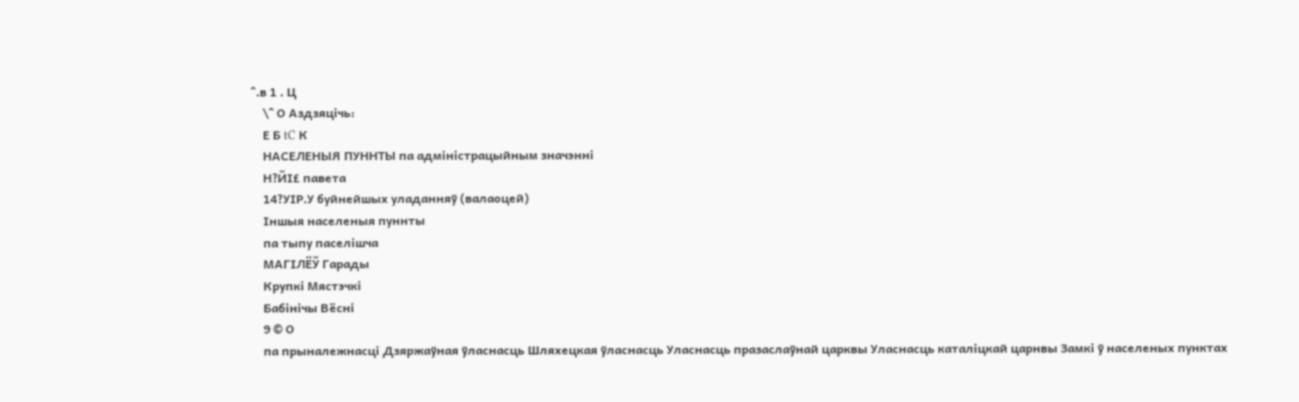^.в 1 . Ц
    \^ О Аздзяцічь:
    Е Б tC К
    НАСЕЛЕНЫЯ ПУННТЫ па адміністрацыйным значэнні
    Н?ЙІ£ павета
    14?УІР.У буйнейшых уладанняў (валаоцей)
    Іншыя населеныя пуннты
    па тыпу паселішча
    МАГІЛЁЎ Гарады
    Крупкі Мястэчкі
    Бабінічы Вёсні
    9 © О
    па прыналежнасці Дзяржаўная ўласнасць Шляхецкая ўласнасць Уласнасць празаслаўнай царквы Уласнасць каталіцкай царнвы Замкі ў населеных пунктах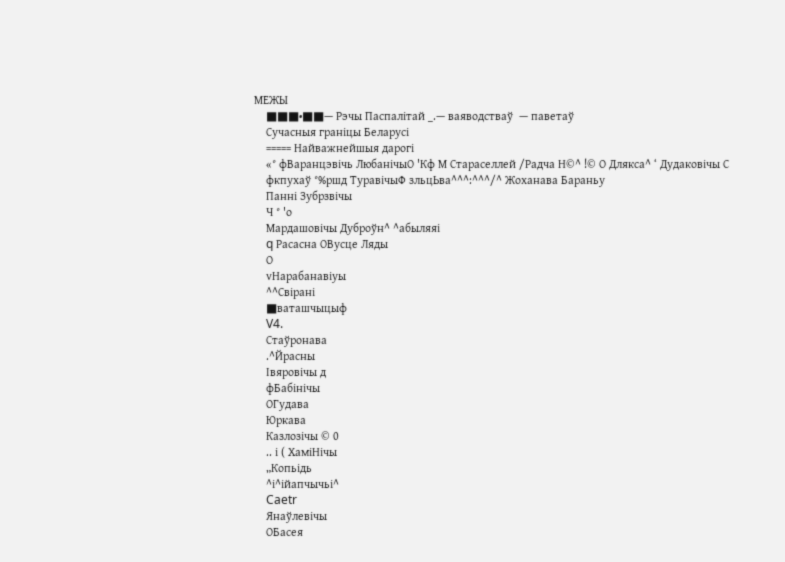МЕЖЫ
    ■■■•■■— Рэчы Паспалітай _.— ваяводстваў  — паветаў
    Сучасныя граніцы Беларусі
    ===== Найважнейшыя дарогі
    «° фВаранцэвічь ЛюбанічыО 'Кф М Стараселлей /Радча Н©^ !© О Длякса^ ‘ Дудаковічы С
    фкпухаў °%ршд ТуравічыФ зльцЬва^^^:^^^/^ Жоханава Бараньу
    Панні Зубрзвічы
    Ч ° 'о
    Мардашовічы Дуброўн^ ^абыляяі
    q Расасна ОВусце Ляды
    О
    vНарабанавіуы
    ^^Свірані
    ■ваташчыцыф
    V4.
    Стаўронава
    .^Йрасны
    Івяровічы д
    фБабінічы
    ОГудава
    Юркава
    Казлозічы © 0
    .. і ( ХаміНічы
    „Копьідь
    ^і^ійапчычьі^
    Caetr
    Янаўлевічы
    ОБасея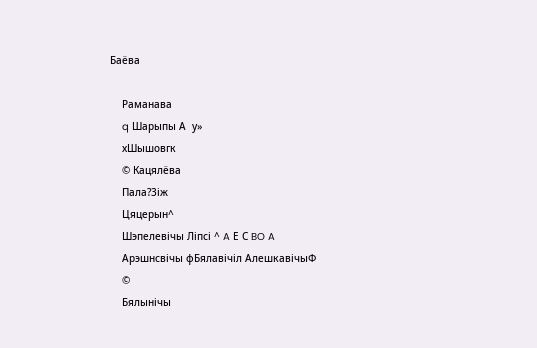Баёва

    Раманава
    q Шарыпы А  у»
    хШышовгк
    © Кацялёва
    Пала?3іж
    Цяцерын^
    Шэпелевічы Ліпсі ^ A Е С BO A
    Арэшнсвічы фБялавічіл АлешкавічыФ
    ©
    Бялынічы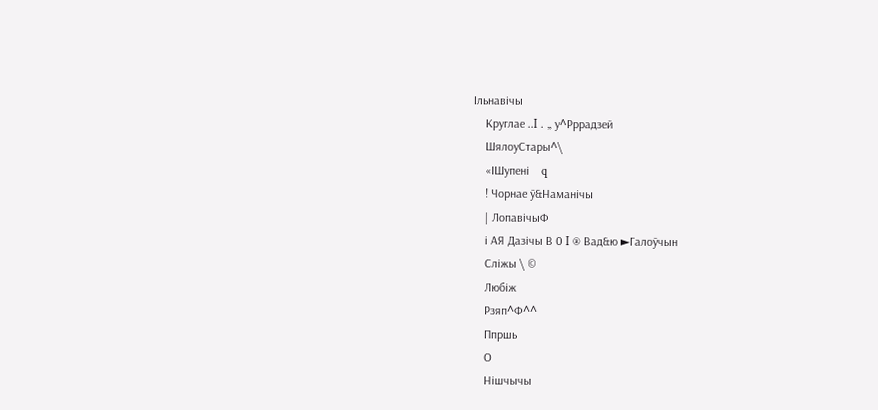Ільнавічы
    Круглае ..I . „ у^Рррадзей
    ШялоуСтары^\
    «ІШупені    q
    ! Чорнае ў&Наманічы
    | ЛопавічыФ
    і АЯ Дазічы В 0 I ® Вад&ю ►Галоўчын
    Сліжы \ ©
    Любіж
    Рзяп^Ф^^
    Ппршь
    О
    Нішчычы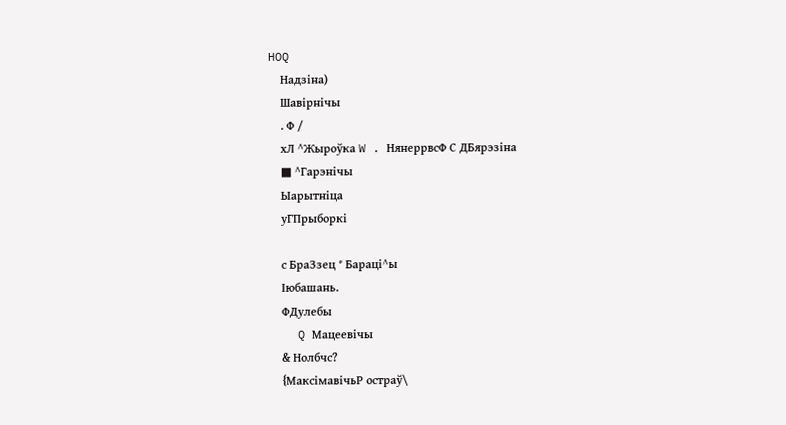HOQ
    Надзіна)
    Шавірнічы
    . Ф /
    хЛ ^Жыроўка W . НянеррвсФ С ДБярэзіна
    ■ ^Гарэнічы
    Ыарытніца
    уГПрыборкі

    с БраЗзец ° Бараці^ы
    Іюбашань.
    ФДулебы
    Q Мацеевічы
    & Нолбчс?
    {МаксімавічьР остраў\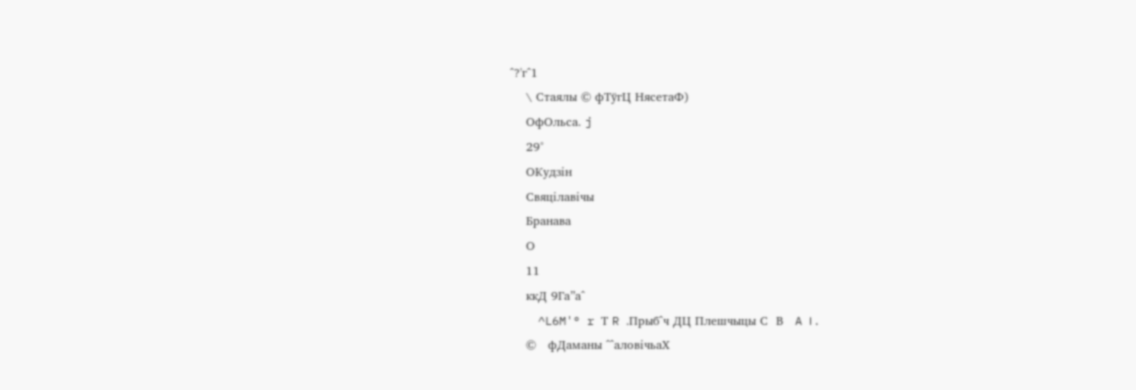^?'г^1
    \ Стаялы © фТўгЦ НясетаФ)
    ОфОльса. j
    29°
    ОКудзін
    Свяцілавічы
    Бранава
    О
    11
    ккД 9Га”а^
    ^L6M'° r Т R .Прыб^ч ДЦ Плешчыцы С  В   A । .
    ©   фДаманы ^^аловічьаХ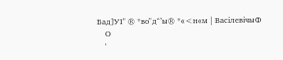Бад]УІ" ® *во"д^’ы® *«<н«м | ВасілевічыФ
    О
    '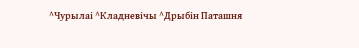^Чурылаі ^Кладневічы ^Дрыбін Паташня